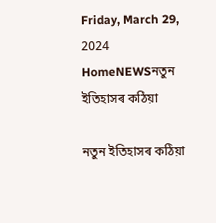Friday, March 29, 2024
HomeNEWSনতুন ইতিহাসৰ কঠিয়া

নতুন ইতিহাসৰ কঠিয়া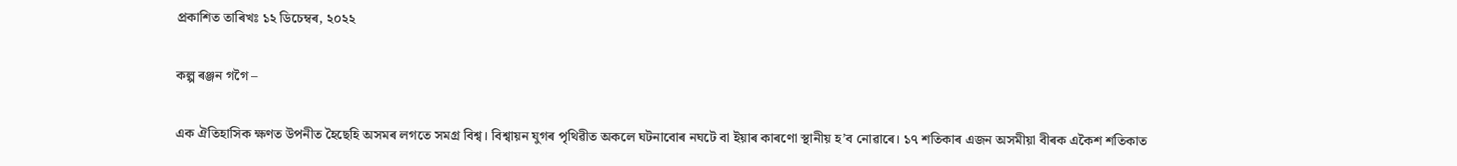প্ৰকাশিত তাৰিখঃ ১২ ডিচেম্বৰ, ২০২২

কল্প ৰঞ্জন গগৈ –

এক ঐতিহাসিক ক্ষণত উপনীত হৈছেহি অসমৰ লগতে সমগ্ৰ বিশ্ব। বিশ্বায়ন যুগৰ পৃথিৱীত অকলে ঘটনাবোৰ নঘটে বা ইয়াৰ কাৰণো স্থানীয় হ’ব নোৱাৰে। ১৭ শতিকাৰ এজন অসমীয়া বীৰক একৈশ শতিকাত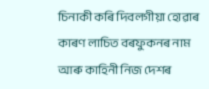চিনাকী কৰি দিবলগীয়া হোৱাৰ কাৰণ লাচিত বৰফুকনৰ নাম আৰু কাহিনী নিজ দেশৰ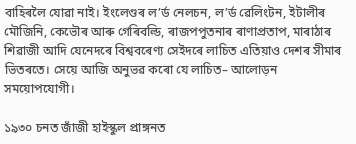বাহিৰলৈ যোৱা নাই। ইংলেণ্ডৰ ল’ৰ্ড নেলচন, ল’ৰ্ড ৱেলিংটন, ইটালীৰ মৌজিনি, কেভৌৰ আৰু গেৰিবল্ডি, ৰাজপপুতনাৰ ৰাণাপ্ৰতাপ, মাৰাঠাৰ শিৱাজী আদি যেনেদৰে বিশ্ববৰেণ্য সেইদৰে লাচিত এতিয়াও দেশৰ সীমাৰ ভিতৰতে। সেয়ে আজি অনুভৱ কৰো যে লাচিত– আলোড়ন সময়োপযোগী।

১৯৩০ চনত জাঁজী হাইস্কুল প্ৰাঙ্গনত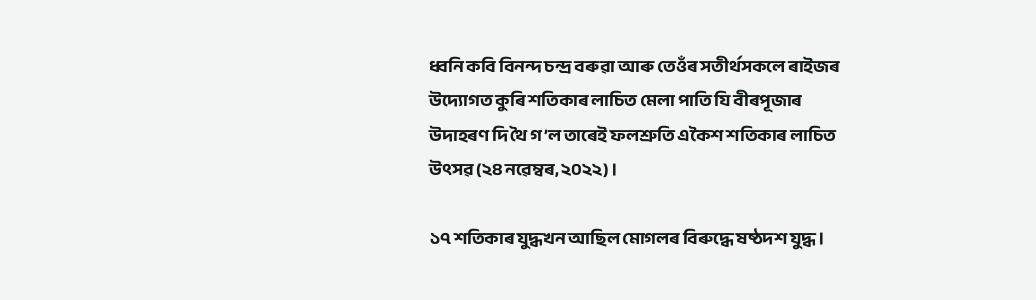ধ্বনি কবি বিনন্দ চন্দ্ৰ বৰুৱা আৰু তেওঁৰ সতীৰ্থসকলে ৰাইজৰ উদ্যোগত কুৰি শতিকাৰ লাচিত মেলা পাতি যি বীৰপূজাৰ উদাহৰণ দি থৈ গ’ল তাৰেই ফলশ্ৰুতি একৈশ শতিকাৰ লাচিত উৎসৱ (২৪ নৱেম্বৰ, ২০২২)।

১৭ শতিকাৰ যুদ্ধখন আছিল মোগলৰ বিৰুদ্ধে ষষ্ঠদশ যুদ্ধ।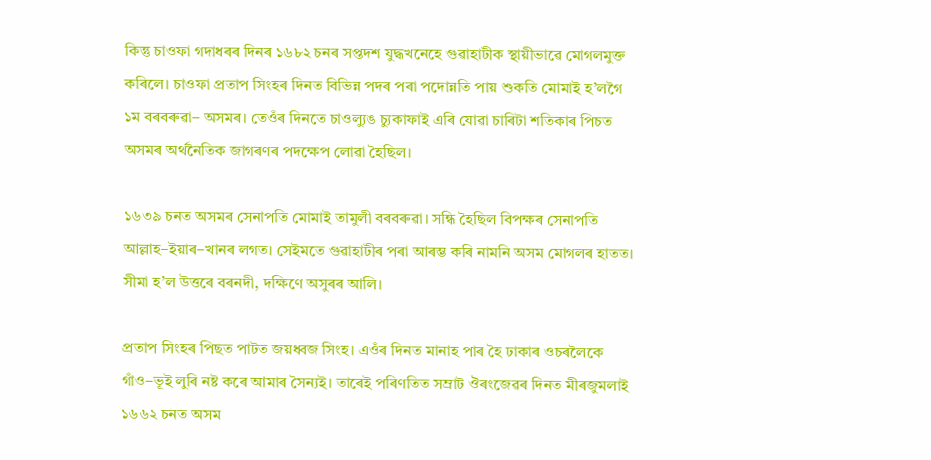কিন্তু চাওফা গদাধৰৰ দিনৰ ১৬৮২ চনৰ সপ্তদশ যুদ্ধখনেহে গুৱাহাটীক স্থায়ীভাৱে মোগলমুক্ত কৰিলে। চাওফা প্ৰতাপ সিংহৰ দিনত বিভিন্ন পদৰ পৰা পদোন্নতি পায় শুকতি মোমাই হ’লগৈ ১ম বৰবৰুৱা– অসমৰ। তেওঁৰ দিনতে চাওল্যুঙ চ্যুকাফাই এৰি যোৱা চাৰিটা শতিকাৰ পিচত অসমৰ অৰ্থনৈতিক জাগৰণৰ পদক্ষেপ লোৱা হৈছিল।

১৬৩৯ চনত অসমৰ সেনাপতি মোমাই তামুলী বৰবৰুৱা। সন্ধি হৈছিল বিপক্ষৰ সেনাপতি আল্লাহ–ইয়াৰ–খানৰ লগত। সেইমতে গুৱাহাটীৰ পৰা আৰম্ভ কৰি নামনি অসম মোগলৰ হাতত। সীমা হ’ল উত্তৰে বৰনদী, দক্ষিণে অসুৰৰ আলি।

প্ৰতাপ সিংহৰ পিছত পাটত জয়ধ্বজ সিংহ। এওঁৰ দিনত মানাহ পাৰ হৈ ঢাকাৰ ওচৰলৈকে গাঁও–ভূই লুৰি নষ্ট কৰে আমাৰ সৈন্যই। তাৰেই পৰিণতিত সম্ৰাট ঔৰংজেৱৰ দিনত মীৰজুমলাই ১৬৬২ চনত অসম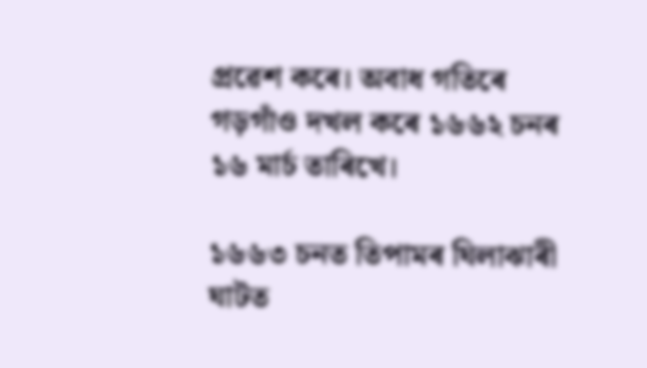প্ৰৱেশ কৰে। অবাধ গতিৰে গড়গাঁও দখল কৰে ১৬৬২ চনৰ ১৬ মাৰ্চ তাৰিখে।

১৬৬৩ চনত তিপামৰ ঘিলাঝাৰী ঘাটত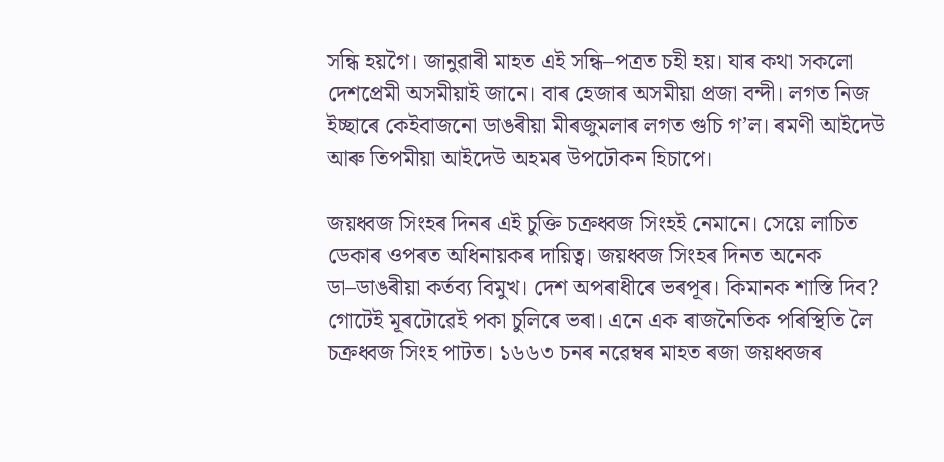সন্ধি হয়গৈ। জানুৱাৰী মাহত এই সন্ধি–পত্ৰত চহী হয়। যাৰ কথা সকলো দেশপ্ৰেমী অসমীয়াই জানে। বাৰ হেজাৰ অসমীয়া প্ৰজা বন্দী। লগত নিজ ইচ্ছাৰে কেইবাজনো ডাঙৰীয়া মীৰজুমলাৰ লগত গুচি গ’ল। ৰমণী আইদেউ আৰু তিপমীয়া আইদেউ অহমৰ উপঢৌকন হিচাপে।

জয়ধ্বজ সিংহৰ দিনৰ এই চুক্তি চক্ৰধ্বজ সিংহই নেমানে। সেয়ে লাচিত ডেকাৰ ওপৰত অধিনায়কৰ দায়িত্ব। জয়ধ্বজ সিংহৰ দিনত অনেক ডা–ডাঙৰীয়া কৰ্তব্য বিমুখ। দেশ অপৰাধীৰে ভৰপূৰ। কিমানক শাস্তি দিব? গোটেই মূৰটোৱেই পকা চুলিৰে ভৰা। এনে এক ৰাজনৈতিক পৰিস্থিতি লৈ চক্ৰধ্বজ সিংহ পাটত। ১৬৬৩ চনৰ নৱেম্বৰ মাহত ৰজা জয়ধ্বজৰ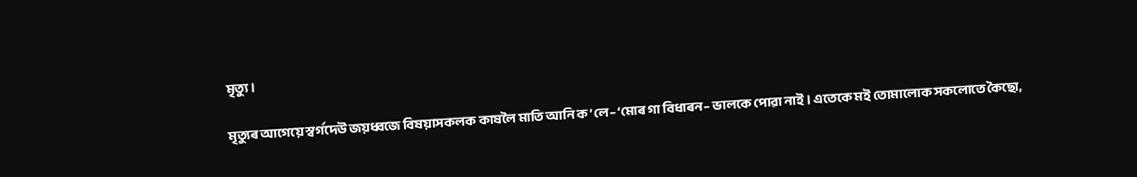মৃত্যু।

মৃত্যুৰ আগেয়ে স্বৰ্গদেউ জয়ধ্বজে বিষয়াসকলক কাষলৈ মাতি আনি ক’লে– ‘মোৰ গা বিধাৰন– ভালকে পোৱা নাই। এতেকে মই তোমালোক সকলোতে কৈছো,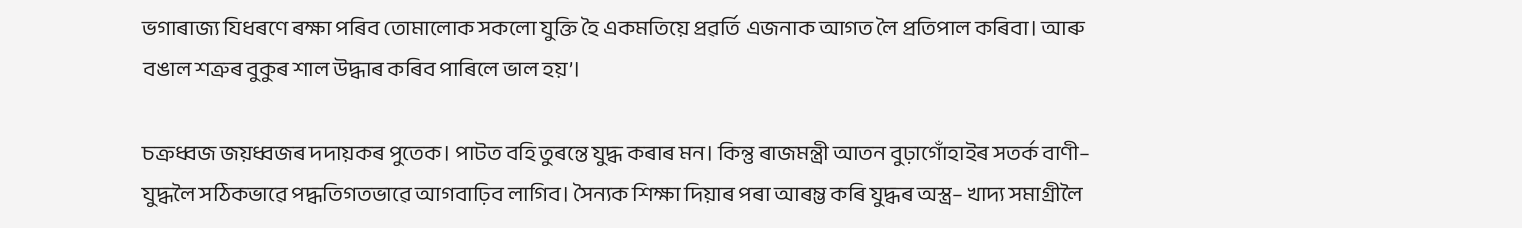ভগাৰাজ্য যিধৰণে ৰক্ষা পৰিব তোমালোক সকলো যুক্তি হৈ একমতিয়ে প্ৰৱৰ্তি এজনাক আগত লৈ প্ৰতিপাল কৰিবা। আৰু বঙাল শত্ৰুৰ বুকুৰ শাল উদ্ধাৰ কৰিব পাৰিলে ভাল হয়’।

চক্ৰধ্বজ জয়ধ্বজৰ দদায়কৰ পুতেক। পাটত বহি তুৰন্তে যুদ্ধ কৰাৰ মন। কিন্তু ৰাজমন্ত্ৰী আতন বুঢ়াগোঁহাইৰ সতৰ্ক বাণী– যুদ্ধলৈ সঠিকভাৱে পদ্ধতিগতভাৱে আগবাঢ়িব লাগিব। সৈন্যক শিক্ষা দিয়াৰ পৰা আৰম্ভ কৰি যুদ্ধৰ অস্ত্ৰ– খাদ্য সমাগ্ৰীলৈ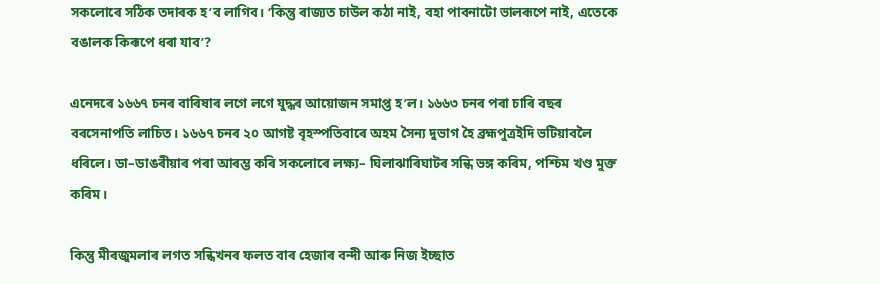সকলোৰে সঠিক তদাৰক হ’ব লাগিব। ‘কিন্তু ৰাজ্যত চাউল কঠা নাই, বহা পাবনাটো ভালৰূপে নাই, এতেকে বঙালক কিৰূপে ধৰা যাব’?

এনেদৰে ১৬৬৭ চনৰ বাৰিষাৰ লগে লগে যুদ্ধৰ আয়োজন সমাপ্ত হ’ল। ১৬৬৩ চনৰ পৰা চাৰি বছৰ বৰসেনাপতি লাচিত। ১৬৬৭ চনৰ ২০ আগষ্ট বৃহস্পতিবাৰে অহম সৈন্য দুভাগ হৈ ব্ৰহ্মপুত্ৰইদি ভটিয়াবলৈ ধৰিলে। ডা–ডাঙৰীয়াৰ পৰা আৰম্ভ কৰি সকলোৰে লক্ষ্য– ঘিলাঝাৰিঘাটৰ সন্ধি ভঙ্গ কৰিম, পশ্চিম খণ্ড মুক্ত কৰিম।

কিন্তু মীৰজুমলাৰ লগত সন্ধিখনৰ ফলত বাৰ হেজাৰ বন্দী আৰু নিজ ইচ্ছাত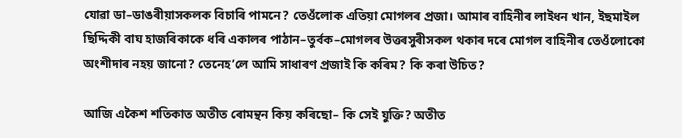যোৱা ডা–ডাঙৰীয়াসকলক বিচাৰি পামনে? তেওঁলোক এতিয়া মোগলৰ প্ৰজা। আমাৰ বাহিনীৰ লাইধন খান, ইছমাইল ছিদ্দিকী বাঘ হাজৰিকাকে ধৰি একালৰ পাঠান–তুৰ্বক–মোগলৰ উত্তৰসুৰীসকল থকাৰ দৰে মোগল বাহিনীৰ তেওঁলোকো অংশীদাৰ নহয় জানো? তেনেহ’লে আমি সাধাৰণ প্ৰজাই কি কৰিম? কি কৰা উচিত?

আজি একৈশ শতিকাত অতীত ৰোমন্থন কিয় কৰিছো– কি সেই যুক্তি? অতীত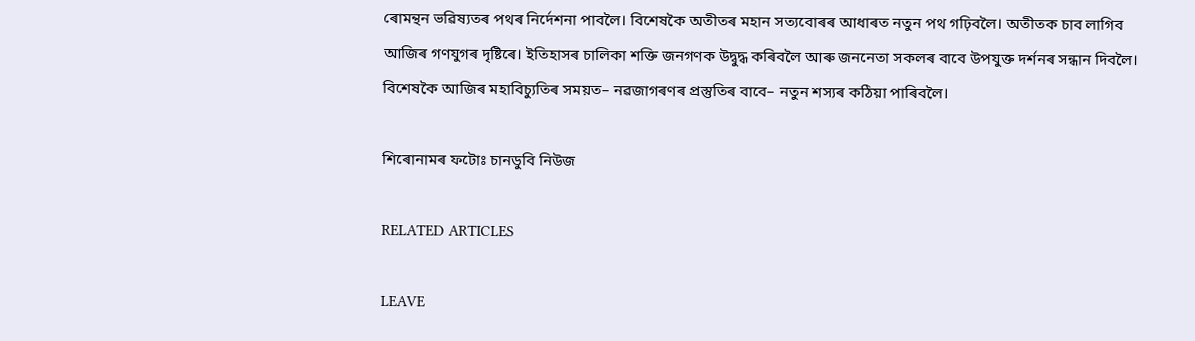ৰোমন্থন ভৱিষ্যতৰ পথৰ নিৰ্দেশনা পাবলৈ। বিশেষকৈ অতীতৰ মহান সত্যবোৰৰ আধাৰত নতুন পথ গঢ়িবলৈ। অতীতক চাব লাগিব আজিৰ গণযুগৰ দৃষ্টিৰে। ইতিহাসৰ চালিকা শক্তি জনগণক উদ্বুদ্ধ কৰিবলৈ আৰু জননেতা সকলৰ বাবে উপযুক্ত দৰ্শনৰ সন্ধান দিবলৈ। বিশেষকৈ আজিৰ মহাবিচ্যুতিৰ সময়ত– নৱজাগৰণৰ প্ৰস্তুতিৰ বাবে– নতুন শস্যৰ কঠিয়া পাৰিবলৈ।

শিৰোনামৰ ফটোঃ চানডুবি নিউজ

RELATED ARTICLES

LEAVE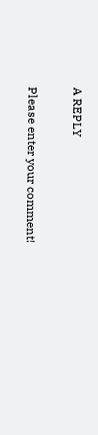A REPLY

Please enter your comment!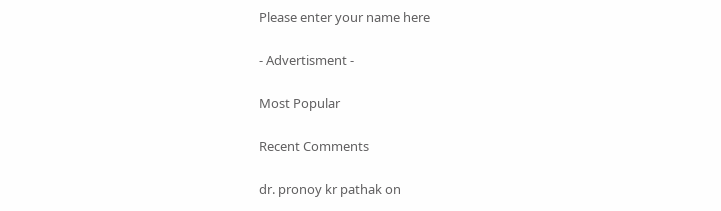Please enter your name here

- Advertisment -

Most Popular

Recent Comments

dr. pronoy kr pathak on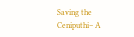Saving the Ceniputhi– A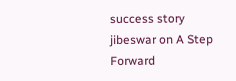success story
jibeswar on A Step Forward